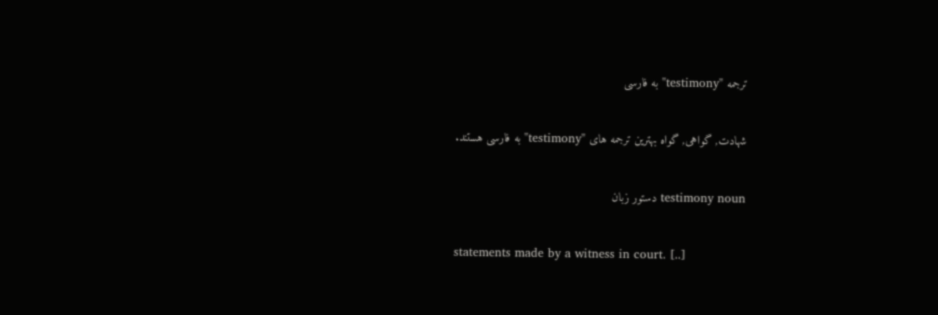ترجمه "testimony" به فارسی

شهادت, گواهی, گواه بهترین ترجمه های "testimony" به فارسی هستند.

testimony noun دستور زبان

statements made by a witness in court. [..]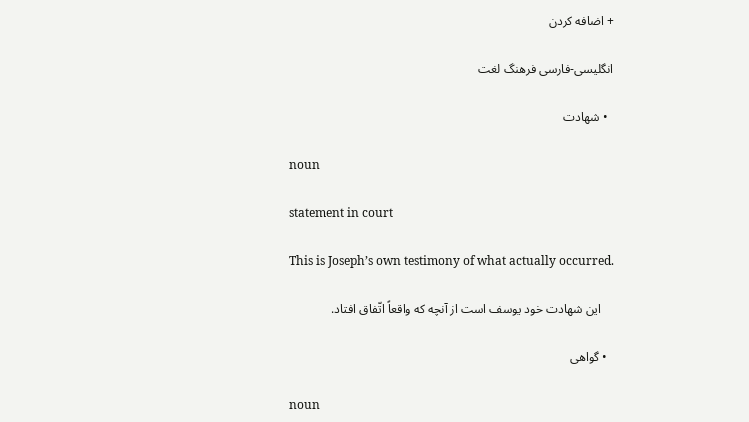+ اضافه کردن

انگلیسی-فارسی فرهنگ لغت

  • شهادت

    noun

    statement in court

    This is Joseph’s own testimony of what actually occurred.

    این شهادت خود یوسف است از آنچه که واقعاً اتّفاق افتاد.

  • گواهی

    noun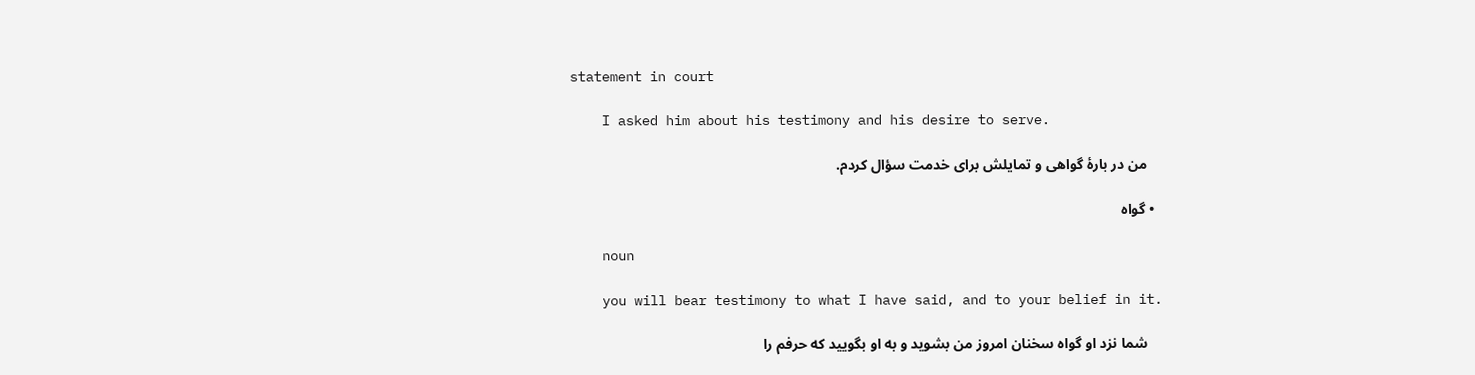statement in court

    I asked him about his testimony and his desire to serve.

    من در بارۀ گواهی و تمایلش برای خدمت سؤال کردم.

  • گواه

    noun

    you will bear testimony to what I have said, and to your belief in it.

    شما نزد او گواه سخنان امروز من بشوید و به او بگویید که حرفم را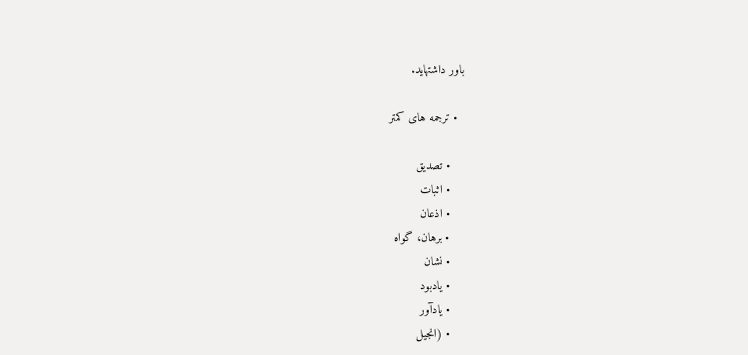باور داشتهاید.

  • ترجمه های کمتر

    • تصدیق
    • اثبات
    • اذعان
    • برهان، گواه
    • نشان
    • یادبود
    • یادآور
    • (انجیل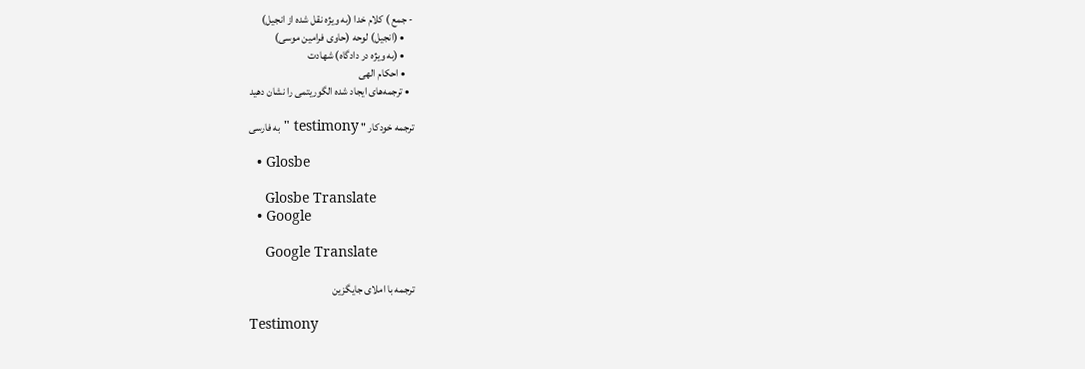- جمع ) کلام خدا (به ویژه نقل شده از انجیل)
    • (انجیل) لوحه (حاوی فرامین موسی)
    • (به ویژه در دادگاه) شهادت
    • احکام الهی
  • ترجمه‌های ایجاد شده الگوریتمی را نشان دهید

ترجمه خودکار " testimony " به فارسی

  • Glosbe

    Glosbe Translate
  • Google

    Google Translate

ترجمه با املای جایگزین

Testimony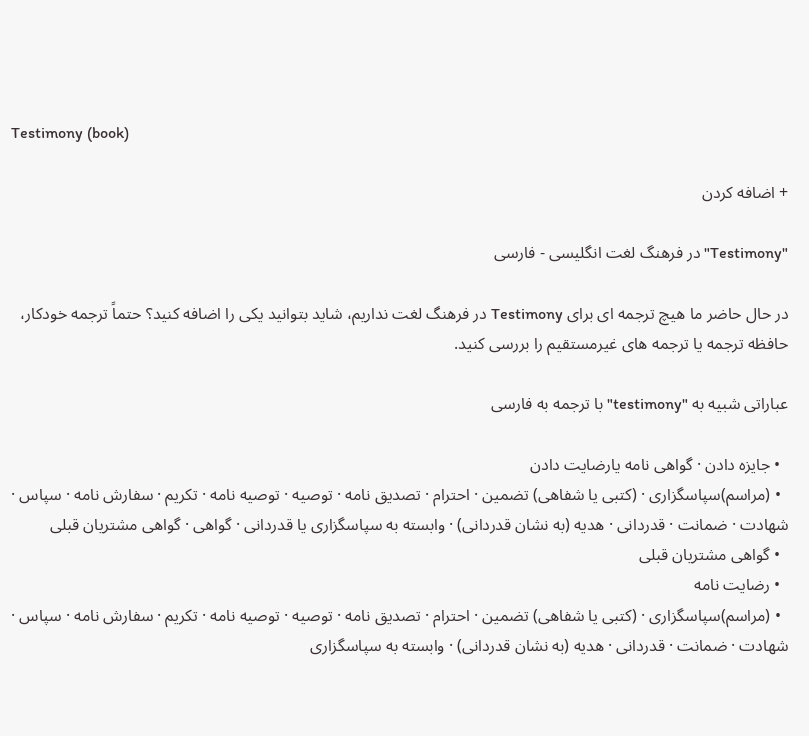Testimony (book)

+ اضافه کردن

"Testimony" در فرهنگ لغت انگلیسی - فارسی

در حال حاضر ما هیچ ترجمه ای برای Testimony در فرهنگ لغت نداریم، شاید بتوانید یکی را اضافه کنید؟ حتماً ترجمه خودکار، حافظه ترجمه یا ترجمه های غیرمستقیم را بررسی کنید.

عباراتی شبیه به "testimony" با ترجمه به فارسی

  • جایزه دادن · گواهی نامه یارضایت دادن
  • (مراسم)سپاسگزاری · (کتبی یا شفاهی) تضمین · احترام · تصدیق نامه · توصیه · توصیه نامه · تکریم · سفارش نامه · سپاس · شهادت · ضمانت · قدردانی · هدیه (به نشان قدردانی) · وابسته به سپاسگزاری یا قدردانی · گواهی · گواهی مشتریان قبلی
  • گواهی مشتریان قبلی
  • رضایت نامه
  • (مراسم)سپاسگزاری · (کتبی یا شفاهی) تضمین · احترام · تصدیق نامه · توصیه · توصیه نامه · تکریم · سفارش نامه · سپاس · شهادت · ضمانت · قدردانی · هدیه (به نشان قدردانی) · وابسته به سپاسگزاری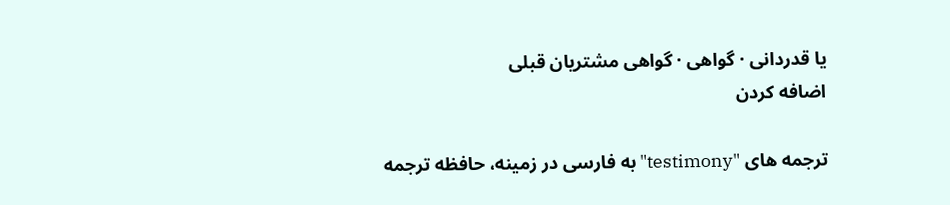یا قدردانی · گواهی · گواهی مشتریان قبلی
اضافه کردن

ترجمه های "testimony" به فارسی در زمینه، حافظه ترجمه